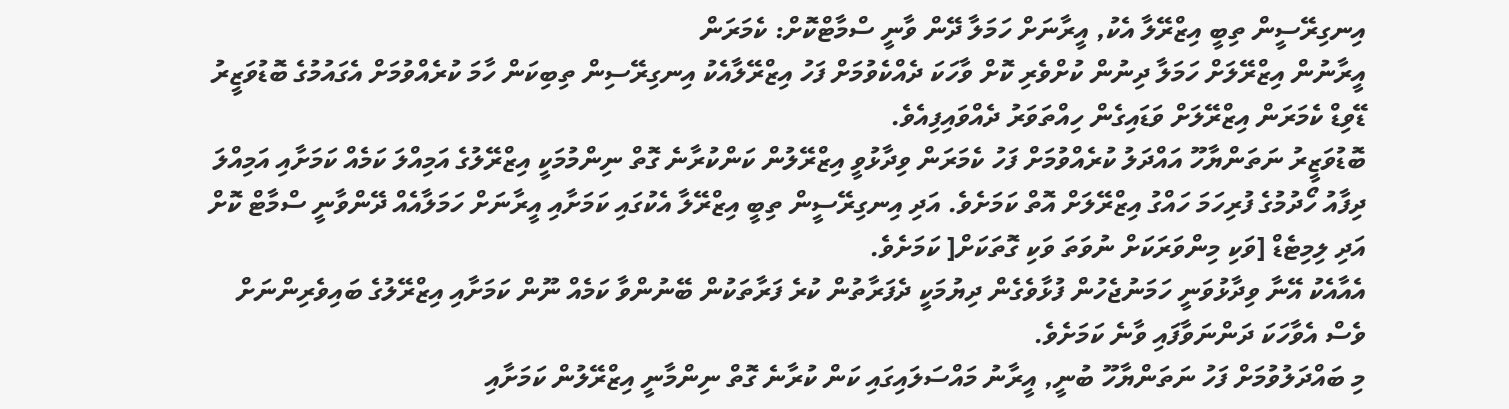އިނގިރޭސީން ތިބީ އިޒްރޭލާ އެކު, އީރާނަށް ހަމަލާ ދޭން ވާނީ ސްމާޓްކޮށް: ކެމަރަން
އީރާނުން އިޒްރޭލަށް ހަމަލާ ދިނުން ކުށްވެރި ކޮށް ވާހަކަ ދެއްކެވުމަށް ފަހު އިޒްރޭލާއެކު އިނގިރޭސިން ތިބިކަން ހާމަ ކުރެއްވުމަށް އެގައުމުގެ ބޮޑުވަޒީރު ޑޭވިޑް ކެމަރަން އިޒްރޭލަށް ވަޑައިގެން ހިއްތަވަރު ދެއްވައިފިއެވެ.
ބޮޑުވަޒީރު ނަތަންޔާހޫ އައްދަލު ކުރެއްވުމަށް ފަހު ކެމަރަން ވިދާޅުވީ އިޒްރޭލުން ކަންކުރާނެ ގޮތް ނިންމުމަކީ އިޒްރޭލުގެ އަމިއްލަ ކަމެއް ކަމަށާއި އަމިއްލަ ދިފާއު ހޯދުމުގެ ފުރިހަމަ ހައްގު އިޒްރޭލަށް އޮތް ކަމަށެވެ. އަދި އިނގިރޭސީން ތިބީ އިޒްރޭލާ އެކުގައި ކަމަށާއި އީރާނަށް ހަމަލާއެއް ދޭންވާނީ ސްމާޓް ކޮށް އަދި ލިމިޓެޑް [ވަކި މިންވަރަކަށް ނުވަތަ ވަކި ގޮތަކަށް[ ކަމަށެވެ.
އެއާއެކު އޭނާ ވިދާޅުވަނީ ހަމަނުޖެހުން ފުޅާވެގެން ދިޔުމަކީ ދެފަރާތުން ކުރެ ފަރާތަކުން ބޭނުންވާ ކަމެއް ނޫން ކަމަށާއި އިޒްރޭލުގެ ބައިވެރިންނަށް ވެސް އެވާހަކަ ދަންނަވާފައި ވާނެ ކަމަށެވެ.
މި ބައްދަލުވުމަށް ފަހު ނަތަންޔާހޫ ބުނީ, އީރާނު މައްސަލައިގައި ކަން ކުރާނެ ގޮތް ނިންމާނީ އިޒްރޭލުން ކަމަށާއި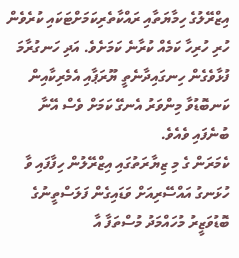އިޒްރޭލުގެ ހިމާޔަތާއި ރައްކާތެރިކަމަށްޓަކައި ކުރެވެން ހުރި ހުރިހާ ކަމެއް ކުރާނެ ކަމަށެވެ. އަދި ހަނގުރާމަ ފުޅާވެގެން ހިނގައިދާނެތީ ޔޫރަޕާއި އެމެރިކާއިން ކަނބޮޑުވާ މިންވަރު އެނގޭ ކަމަށް ވެސް އޭނާ ބުނެފައި ވެއެވެ.
ކެމަރަން ގެ މި ޒިޔާރަތުގައި އިޒްރޭލުން ހިފާފައި ވާ ހުޅަނގު އައްސޭރިއަށް ވަޑައިގެން ފަލަސްތީނުގެ ބޮޑުވަޒީރު މުހައްމަދު މުސްތަފާ އާ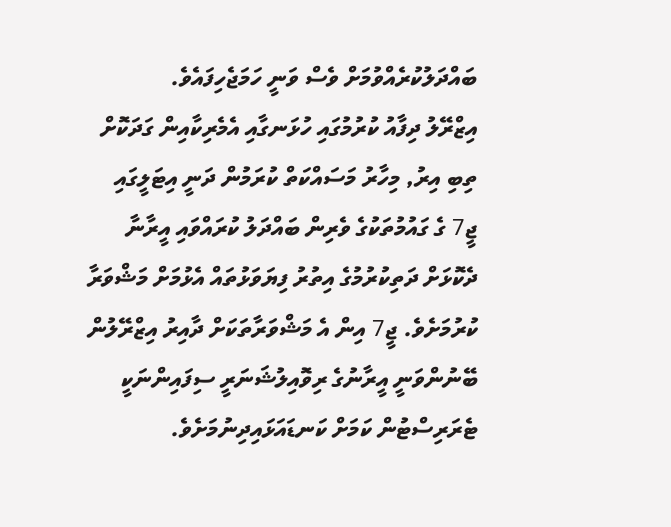ބައްދަލުކުރެއްވުމަށް ވެސް ވަނީ ހަމަޖެހިފައެވެ.
އިޒްރޭލު ދިފާއު ކުރުމުގައި ހުޅަނގާއި އެމެރިކާއިން ގަދަކޮށް ތިބި އިރު, މިހާރު މަސައްކަތް ކުރަމުން ދަނީ އިޓަލީގައި ޖީ7 ގެ ގައުމުތަކުގެ ވެރިން ބައްދަލު ކުރައްވައި އީރާނާ ދެކޮޅަށް ދަތިކުރުމުގެ އިތުރު ފިޔަވަޅުތައް އެޅުމަށް މަޝްވަރާ ކުރުމަށެވެ. ޖީ7 އިން އެ މަޝްވަރާތަކަށް ދާއިރު އިޒްރޭލުން ބޭނުންވަނީ އީރާނުގެ ރިވޮއިލުޝަނަރީ ސިފައިންނަކީ ޓެރަރިސްޓުން ކަމަށް ކަނޑައަޅައިދިނުމަށެވެ.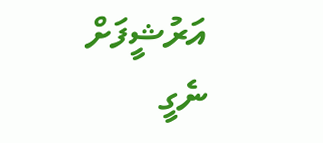އަރުޝީފަށް ނެގީ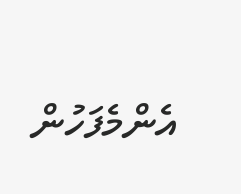އެންމެފަހުން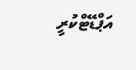އަޕްޑޭޓްކުރީ